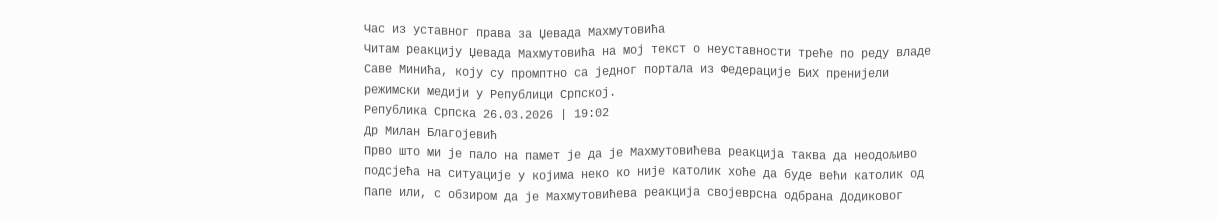Час из уставног права за Џевада Махмутовића
Читам реакцију Џевада Махмутовића на мој текст о неуставности треће по реду владе Саве Минића, коју су промптно са једног портала из Федерације БиХ пренијели режимски медији у Републици Српској.
Република Српска 26.03.2026 | 19:02
Др Милан Благојевић
Прво што ми је пало на памет је да је Махмутовићева реакција таква да неодољиво подсјећа на ситуације у којима неко ко није католик хоће да буде већи католик од Папе или, с обзиром да је Махмутовићева реакција својеврсна одбрана Додиковог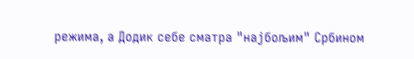режима, а Додик себе сматра "најбољим" Србином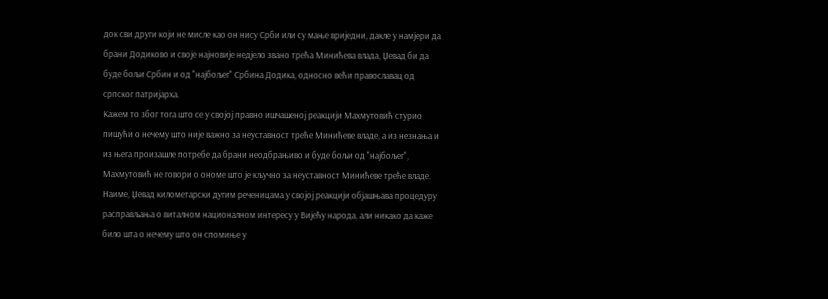док сви други који не мисле као он нису Срби или су мање вриједни, дакле у намјери да брани Додиково и своје најновије недјело звано трећа Минићева влада, Џевад би да буде бољи Србин и од "најбољег" Србина Додика, односно већи православац од српског патријарха.
Кажем то због тога што се у својој правно ишчашеној реакцији Махмутовић стурио пишући о нечему што није важно за неуставност треће Минићеве владе, а из незнања и из њега произашле потребе да брани неодбрањиво и буде бољи од "најбољег", Махмутовић не говори о ономе што је кључно за неуставност Минићеве треће владе.
Наиме, Џевад километарски дугим реченицама у својој реакцији објашњава процедуру расправљања о виталном националном интересу у Вијећу народа, али никако да каже било шта о нечему што он спомиње у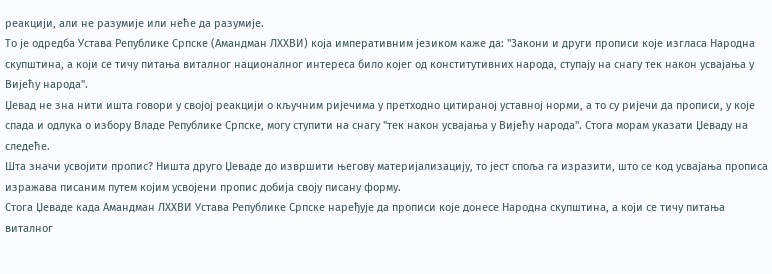реакцији, али не разумије или неће да разумије.
То је одредба Устава Републике Српске (Амандман ЛXXВИ) која императивним језиком каже да: "Закони и други прописи које изгласа Народна скупштина, а који се тичу питања виталног националног интереса било којег од конститутивних народа, ступају на снагу тек након усвајања у Вијећу народа".
Џевад не зна нити ишта говори у својој реакцији о кључним ријечима у претходно цитираној уставној норми, а то су ријечи да прописи, у које спада и одлука о избору Владе Републике Српске, могу ступити на снагу "тек након усвајања у Вијећу народа". Стога морам указати Џеваду на следеће.
Шта значи усвојити пропис? Ништа друго Џеваде до извршити његову материјализацију, то јест споља га изразити, што се код усвајања прописа изражава писаним путем којим усвојени пропис добија своју писану форму.
Стога Џеваде када Амандман ЛXXВИ Устава Републике Српске наређује да прописи које донесе Народна скупштина, а који се тичу питања виталног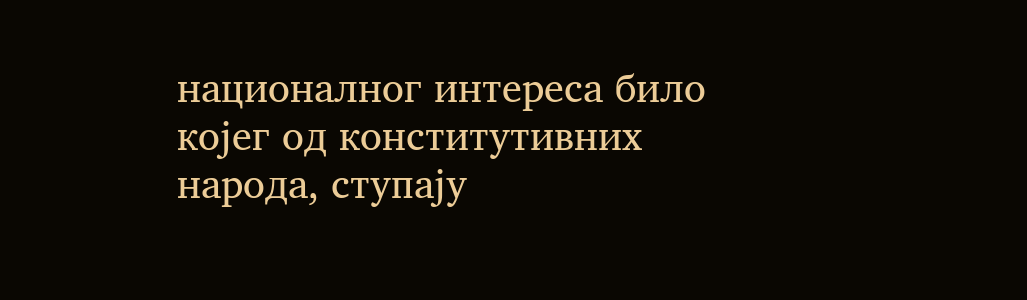националног интереса било којег од конститутивних народа, ступају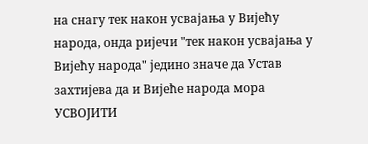на снагу тек након усвајања у Вијећу народа, онда ријечи "тек након усвајања у Вијећу народа" једино значе да Устав захтијева да и Вијеће народа мора УСВОЈИТИ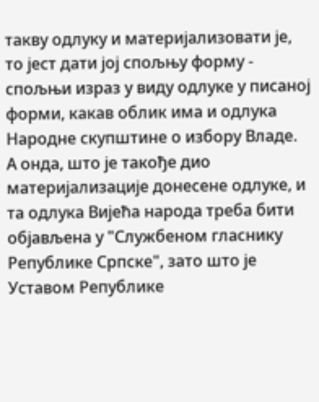такву одлуку и материјализовати је, то јест дати јој спољњу форму - спољњи израз у виду одлуке у писаној форми, какав облик има и одлука Народне скупштине о избору Владе.
А онда, што је такође дио материјализације донесене одлуке, и та одлука Вијећа народа треба бити објављена у "Службеном гласнику Републике Српске", зато што је Уставом Републике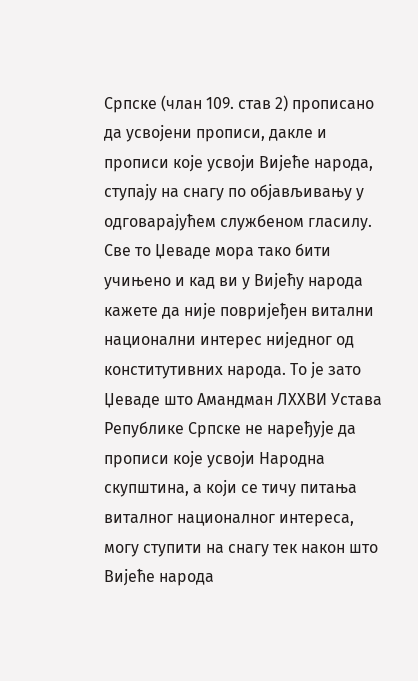Српске (члан 109. став 2) прописано да усвојени прописи, дакле и прописи које усвоји Вијеће народа, ступају на снагу по објављивању у одговарајућем службеном гласилу.
Све то Џеваде мора тако бити учињено и кад ви у Вијећу народа кажете да није повријеђен витални национални интерес ниједног од конститутивних народа. То је зато Џеваде што Амандман ЛXXВИ Устава Републике Српске не наређује да прописи које усвоји Народна скупштина, а који се тичу питања виталног националног интереса, могу ступити на снагу тек након што Вијеће народа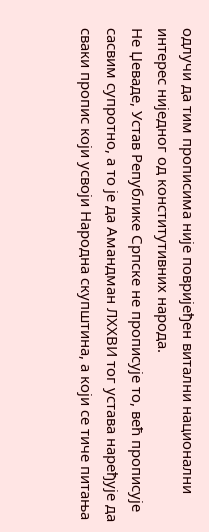одлучи да тим прописима није повријеђен витални национални интерес ниједног од конститутивних народа.
Не Џеваде, Устав Републике Српске не прописује то, већ прописује сасвим супротно, а то је да Амандман ЛXXВИ тог устава наређује да сваки пропис који усвоји Народна скупштина, а који се тиче питања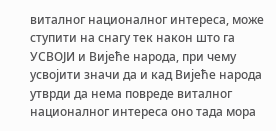виталног националног интереса, може ступити на снагу тек након што га УСВОЈИ и Вијеће народа, при чему усвојити значи да и кад Вијеће народа утврди да нема повреде виталног националног интереса оно тада мора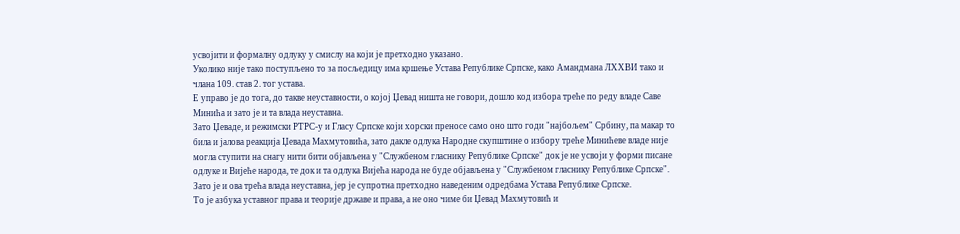усвојити и формалну одлуку у смислу на који је претходно указано.
Уколико није тако поступљено то за посљедицу има кршење Устава Републике Српске, како Амандмана ЛXXВИ тако и члана 109. став 2. тог устава.
Е управо је до тога, до такве неуставности, о којој Џевад ништа не говори, дошло код избора треће по реду владе Саве Минића и зато је и та влада неуставна.
Зато Џеваде, и режимски РТРС-у и Гласу Српске који хорски преносе само оно што годи "најбољем" Србину, па макар то била и јалова реакција Џевада Махмутовића, зато дакле одлука Народне скупштине о избору треће Минићеве владе није могла ступити на снагу нити бити објављена у "Службеном гласнику Републике Српске" док је не усвоји у форми писане одлуке и Вијеће народа, те док и та одлука Вијећа народа не буде објављена у "Службеном гласнику Републике Српске".
Зато је и ова трећа влада неуставна, јер је супротна претходно наведеним одредбама Устава Републике Српске.
То је азбука уставног права и теорије државе и права, а не оно чиме би Џевад Махмутовић и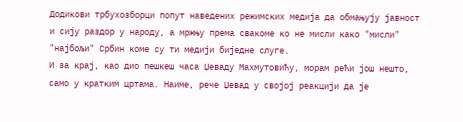Додикови трбухозборци попут наведених режимских медија да обмањују јавност и сију раздор у народу, а мржњу према свакоме ко не мисли како "мисли" "најбољи" Србин коме су ти медији биједне слуге.
И за крај, као дио пешкеш часа Џеваду Махмутовићу, морам рећи још нешто, само у кратким цртама. Наиме, рече Џевад у својој реакцији да је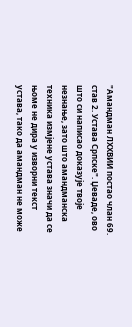"Амандман ЛXXВИИ постао члан 69. став 2. Устава Српске". Џеваде, ово што си написао доказује твоје незнање, зато што амандманска техника измјене устава значи да се њоме не дира у изворни текст устава, тако да амандман не може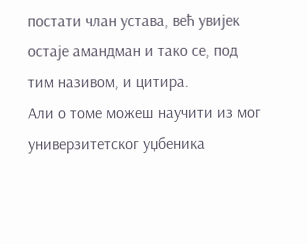постати члан устава, већ увијек остаје амандман и тако се, под тим називом, и цитира.
Али о томе можеш научити из мог универзитетског уџбеника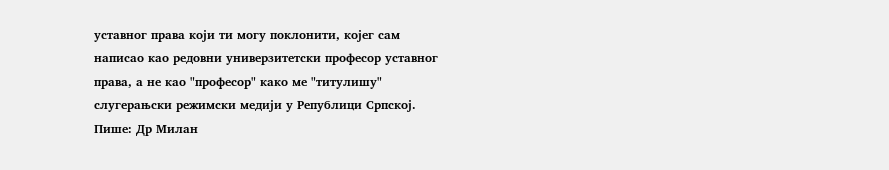уставног права који ти могу поклонити, којег сам написао као редовни универзитетски професор уставног права, а не као "професор" како ме "титулишу" слугерањски режимски медији у Републици Српској.
Пише: Др Милан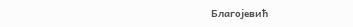Благојевић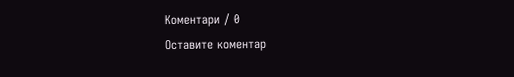Коментари / 0
Оставите коментар